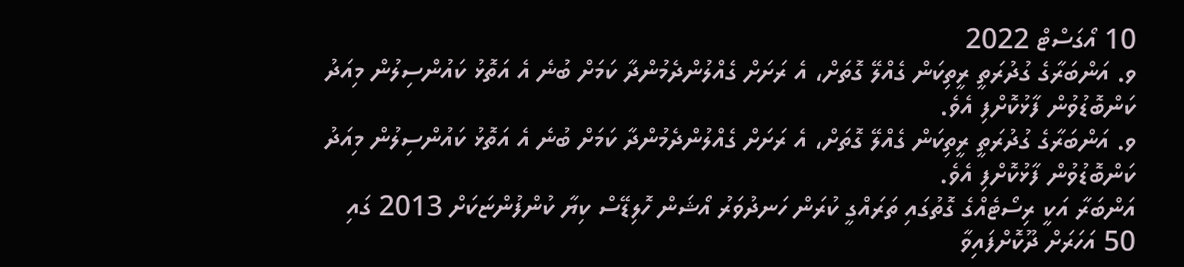10 އޯގަސްޓް 2022
ވ. އަންބަރާގެ ގުދުރަތީ ރީތިކަން ގެއްލޭ ގޮތަށް، އެ ރަށަށް ގެއްލުންދެމުންދާ ކަމަށް ބުނެ އެ އަތޮޅު ކައުންސިލުން މިއަދު ކަންބޮޑުވުން ފާޅުކޮށްފި އެވެ.
ވ. އަންބަރާގެ ގުދުރަތީ ރީތިކަން ގެއްލޭ ގޮތަށް، އެ ރަށަށް ގެއްލުންދެމުންދާ ކަމަށް ބުނެ އެ އަތޮޅު ކައުންސިލުން މިއަދު ކަންބޮޑުވުން ފާޅުކޮށްފި އެވެ.
އަންބަރާ އަކީ ރިސޯޓެއްގެ ގޮތުގައި ތަރައްގީ ކުރަން ހަނދުވަރު އޯޝަން ހޮލިޑޭސް ކިޔާ ކުންފުންޏަކަށް 2013 ގައި 50 އަހަރަށް ދޫކޮށްފައިވާ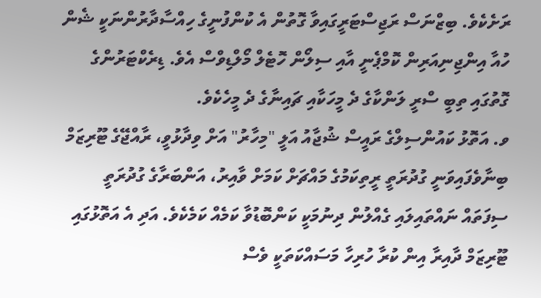ރަށެކެވެ. ބިޒްނަސް ރަޖިސްޓަރީގައިވާ ގޮތުން އެ ކުންފުނީގެ ހިއްސާދާރުންނަކީ ޝެން ހުއާ އިންޖިނިއަރިން ކޮމްޕެނީ އާއި ސިލޯން ހޮޓެލް މޯލްޑިވްސް އެވެ. ޑިރެކްޓަރުންގެ ގޮތުގައި ތިބީ ސްރީ ލަންކާގެ ދެ މީހަކާއި ޗައިނާގެ ދެ މީހެކެވެ.
ވ. އަތޮޅު ކައުންސިލްގެ ރައީސް ޝުޖާއު އަލީ "މިހާރު" އަށް ވިދާޅުވީ، ރާއްޖޭގެ ޓޫރިޒަމް ބިނާވެފައިވަނީ ގުދުރަތީ ރީތިކަމުގެ މައްޗަށް ކަމަށް ވާއިރު، އަންބަރާގެ ގުދުރަތީ ސިފަތައް ނައްތައިލައި ގެއްލުން ދިނުމަކީ ކަންބޮޑުވާ ކަމެއް ކަމެކެވެ. އަދި އެ އަތޮޅުގައި ޓޫރިޒަމް ދާއިރާ އިން ކުރާ ހުރިހާ މަސައްކަތަކީ ވެސް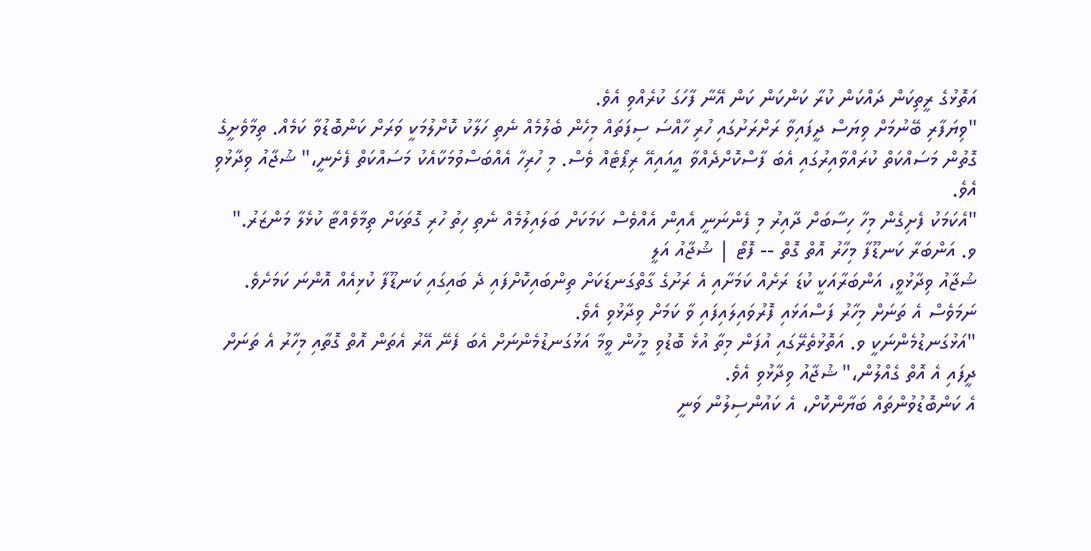އަތޮޅުގެ ރީތިކަން ދައްކަން ކުރާ ކަންކަން ކަން އޭނާ ފާހަގަ ކުރެއްވި އެވެ.
"ވިޔަފާރި ބޭނުމަށް ވިޔަސް ދީފައިވާ ރަށްރަށުގައި ހުރި ހާއްސަ ސިފަތައް މިހެން ބެލުމެއް ނެތި ހަލާކު ކޮށްލުމަކީ ވަރަށް ކަންބޮޑުވާ ކަމެއް. ތިމާވެށީގެ ގޮތުން މަސައްކަތް ކުރައްވާއިރުގައި އެބަ ފާސްކޮށްދެއްވާ އީއައިއޭ ރިޕޯޓެއް ވެސް. މި ހުރިހާ އެއްބަސްވުމަކާއެކު މަސައްކަތް ފެށެނީ،" ޝުޖާއު ވިދާޅުވި އެވެ.
"އެކަމަކު ފެށިގެން މިހާ ހިސާބަށް ދާއިރު މި ފެންނަނީ އެއިން އެއްވެސް ކަމަކަށް ބަލައިލުމެއް ނެތި ހިތު ހުރި ގޮތަކަށް ތިމާވެއްޓާ ކުޅެލާ މަންޒަރު."
ވ. އަންބަރާ ކަނޑޫފާ މިހާރު އޮތް ގޮތް -- ފޮޓޯ | ޝުޖާއު އަލީ
ޝުޖާއު ވިދާޅުވީ، އަންބަރާއަކީ ކުޑަ ރަށެއް ކަމަށާއި އެ ރަށުގެ ގާތްގަނޑަކަށް ތިންބައިކޮށްފައި ދެ ބައިގައި ކަނޑޫފާ ކުޅިއެއް އޮންނަ ކަމަށެވެ. ނަމަވެސް އެ ތަނަށް މިހާރު ފަސްއަޅައި ފޮރުވައިލައިފައި ވާ ކަމަށް ވިދާޅުވި އެވެ.
"އަޅުގަނޑުމެންނަކީ ވ. އަތޮޅުތެރޭގައި އުފަން މިތާ އުޅެ ބޮޑުވި މީހުން ވީމާ އަޅުގަނޑުމެންނަށް އެބަ ފެނޭ އޭރު އެތަން އޮތް ގޮތާއި މިހާރު އެ ތަނަށް ދީފައި އެ އޮތް ގެއްލުން،" ޝުޖާއު ވިދާޅުވި އެވެ.
އެ ކަންބޮޑުވުންތައް ބަޔާންކޮށް، އެ ކައުންސިލުން ވަނީ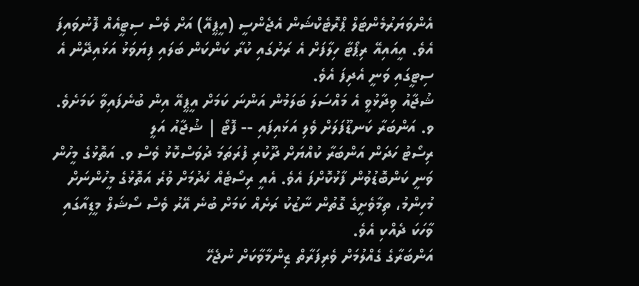އެންވަޔަރުމެންޓަލް ޕްރޮޓެކްޝަން އެޖެންސީ (އީޕީއޭ) އަށް ވެސް ސިޓީއެއް ފޮނުވައިފަ އެވެ. އީއައިއޭ ރިޕޯޓާ ހިލާފަށް އެ ރަށުގައި ކުރާ ކަންކަން ބަލައި ފިޔަވަޅު އަޅައިދޭން އެ ސިޓީގައި ވަނީ އެދިފަ އެވެ.
ޝުޖާއު ވިދާޅުވީ އެ މައްސަލަ ބަލަމުން އަންނަ ކަމަށް އީޕީއޭ އިން ބުނެފައިވާ ކަމަށެވެ.
ވ. އަންބަރާ ކަނޑޫފަލަށް ވެލި އަޅައިފައި -- ފޮޓޯ | ޝުޖާއު އަލީ
ރިސޯޓު ހަދަން އަންބަރާ ކުއްޔަށް ދޫކުރި ފުރަތަމަ ދުވަސްކޮޅު ވެސް ވ. އަތޮޅުގެ މީހުން ވަނީ ކަންބޮޑުވުން ފާޅުކޮށްފަ އެވެ. އެއީ ރިސޯޓެއް ހެދުމަށް ވުރެ އަތޮޅުގެ މީހުންނަށް މުހިންމު، ތިމާވެށީގެ ގޮތުން ނާޒުކު ރަށެއް ކަމަށް ބުނެ އޭރު ވެސް ސޯޝަލް މީޑިއާގައި ވާހަކަ ދެއްކި އެވެ.
އަންބަރާގެ ގެއްލުމަށް ވެރިފަރާތް ޒިންމާވާކަށް ނުޖެހޭ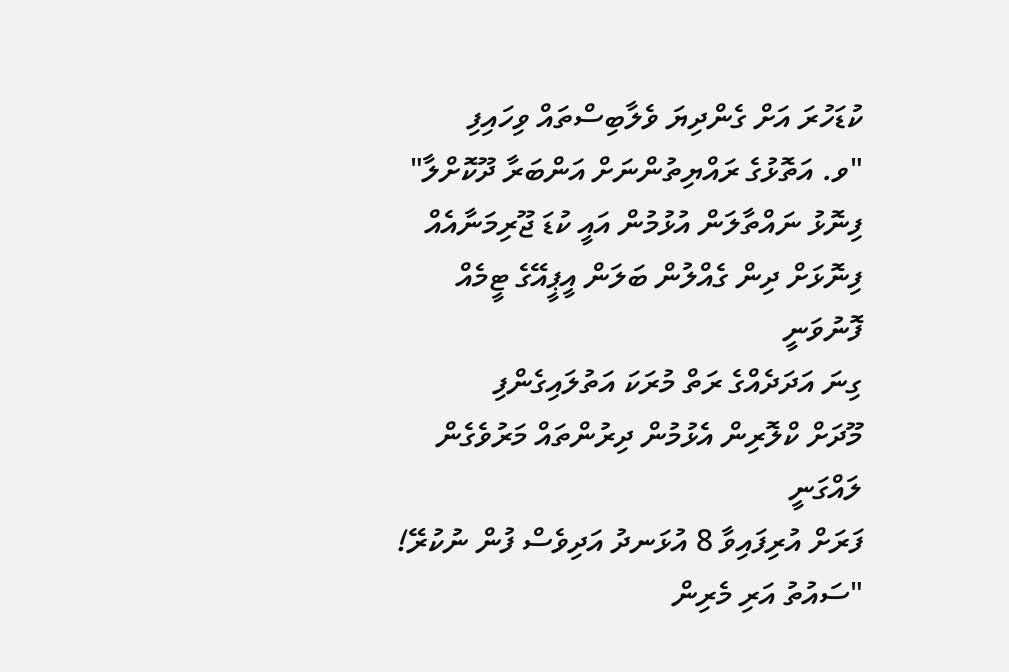ކުޑަހުރަ އަށް ގެންދިޔަ ވެލާބިސްތައް ވިހައިފި
"ވ. އަތޮޅުގެ ރައްޔިތުންނަށް އަންބަރާ ދޫކޮށްލާ"
ފިނޮޅު ނައްތާލަން އުޅުމުން އައީ ކުޑަ ޖޫރިމަނާއެއް
ފިނޮޅަށް ދިން ގެއްލުން ބަލަން އީޕީއޭގެ ޓީމެއް ފޮނުވަނީ
ގިނަ އަދަދެއްގެ ރަތް މުރަކަ އަތުލައިގެންފި
މޫދަށް ކްލޮރިން އެޅުމުން ދިރުންތައް މަރުވެގެން ލައްގަނީ
ފަރަށް އުރިފައިވާ 8 އުޅަނދު އަދިވެސް ފުން ނުކުރޭ!
"ސައުތު އަރި މެރިން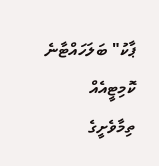ޕާކު" ބަލަހައްޓާނެ ކޮމިޓީއެއް
ތިމާވެށީގެ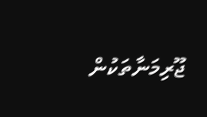ޖޫރިމަނާތަކުން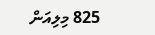825 މިލިއަން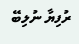ރުފިޔާ ނުލިބޭ